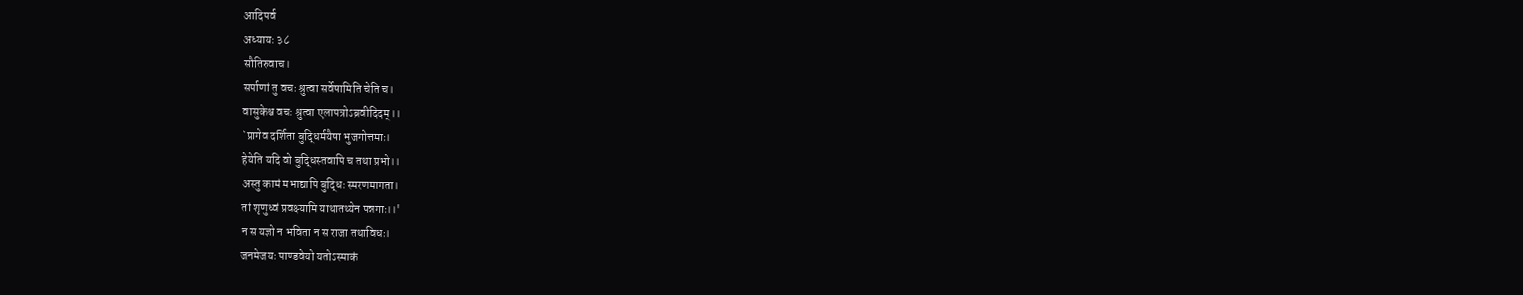आदिपर्व
अध्यायः ३८
सौतिरुवाच।
सर्पाणां तु वचः श्रुत्वा सर्वेषामिति चेति च।
वासुकेश्च वचः श्रुत्वा एलापत्रोऽब्रवीदिदम्।।
`प्रागेव दर्शिता बुद्धिर्मयैषा भुजगोत्तमाः।
हेयेति यदि वो बुद्धिस्तवापि च तथा प्रभो।।
अस्तु कामं मभाद्यापि बुद्धिः स्मरणमागता।
तां शृणुध्वं प्रवक्ष्यामि याथातथ्येन पन्नगाः।।'
न स यज्ञो न भविता न स राजा तथाविधः।
जनमेजयः पाण्डवेयो यतोऽस्माकं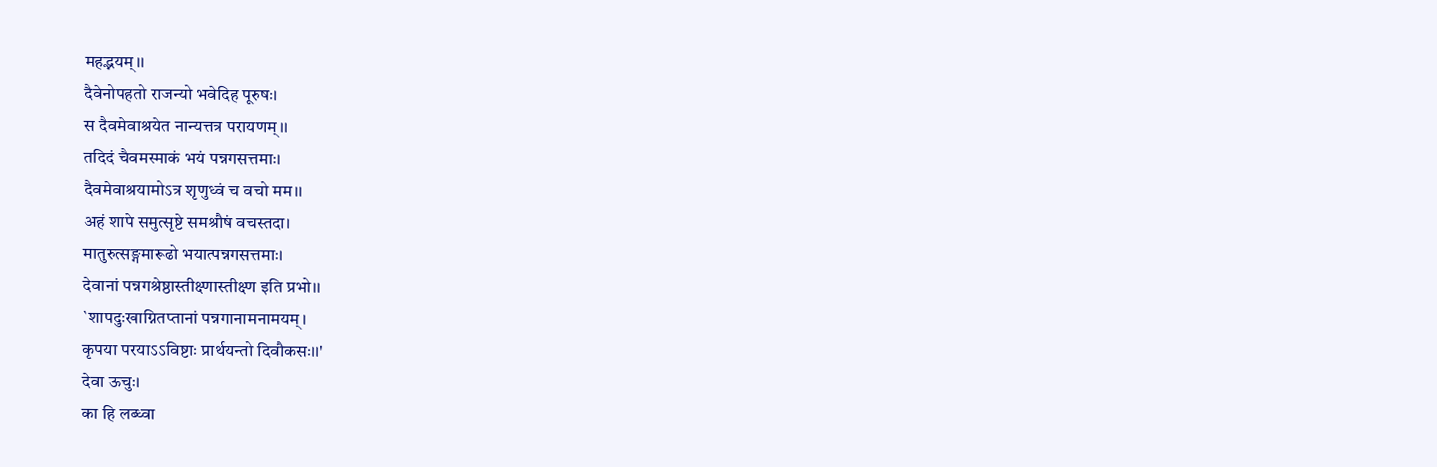महद्भयम्।।
दैवेनोपहतो राजन्यो भवेदिह पूरुषः।
स दैवमेवाश्रयेत नान्यत्तत्र परायणम्।।
तदिदं चैवमस्माकं भयं पन्नगसत्तमाः।
दैवमेवाश्रयामोऽत्र शृणुध्वं च वचो मम।।
अहं शापे समुत्सृष्टे समश्रौषं वचस्तदा।
मातुरुत्सङ्गमारूढो भयात्पन्नगसत्तमाः।
देवानां पन्नगश्रेष्ठास्तीक्ष्णास्तीक्ष्ण इति प्रभो।।
`शापदुःखाग्नितप्तानां पन्नगानामनामयम्।
कृपया परयाऽऽविष्टाः प्रार्थयन्तो दिवौकसः।।'
देवा ऊचुः।
का हि लब्ध्वा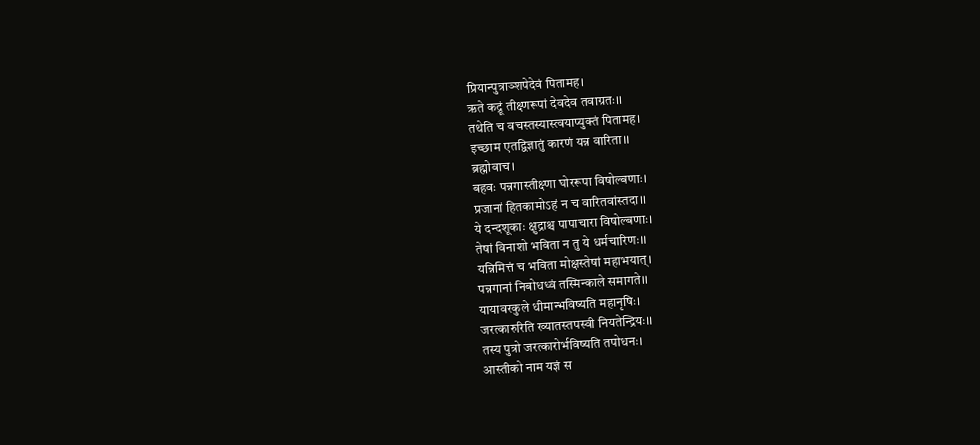प्रियान्पुत्राञ्शपेदेवं पितामह।
ऋते कद्रूं तीक्ष्णरूपां देवदेव तवाग्रतः।।
तथेति च वचस्तस्यास्त्वयाप्युक्तं पितामह।
इच्छाम एतद्विज्ञातुं कारणं यन्न वारिता।।
ब्रह्मोवाच।
बहवः पन्नगास्तीक्ष्णा घोररूपा विषोल्बणाः।
प्रजानां हितकामोऽहं न च वारितवांस्तदा।।
ये दन्दशूकाः क्षुद्राश्च पापाचारा विषोल्बणाः।
तेषां विनाशो भविता न तु ये धर्मचारिणः।।
यन्निमित्तं च भविता मोक्षस्तेषां महाभयात्।
पन्नगानां निबोधध्वं तस्मिन्काले समागते।।
यायावरकुले धीमान्भविष्यति महानृषिः।
जरत्कारुरिति ख्यातस्तपस्वी नियतेन्द्रियः।।
तस्य पुत्रो जरत्कारोर्भविष्यति तपोधनः।
आस्तीको नाम यज्ञं स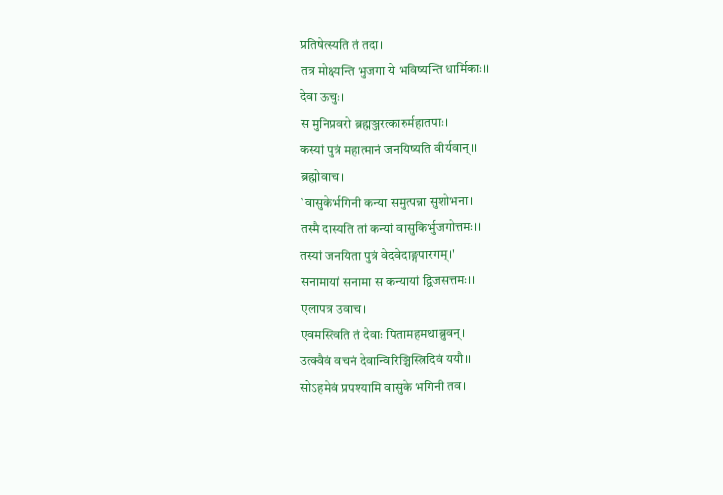प्रतिषेत्स्यति तं तदा।
तत्र मोक्ष्यन्ति भुजगा ये भविष्यन्ति धार्मिकाः।।
देवा ऊचुः।
स मुनिप्रवरो ब्रह्मञ्जरत्कारुर्महातपाः।
कस्यां पुत्रं महात्मानं जनयिष्यति वीर्यवान्।।
ब्रह्मोवाच।
`वासुकेर्भगिनी कन्या समुत्पन्ना सुशोभना।
तस्मै दास्यति तां कन्यां वासुकिर्भुजगोत्तमः।।
तस्यां जनयिता पुत्रं वेदवेदाङ्गपारगम्।'
सनामायां सनामा स कन्यायां द्विजसत्तमः।।
एलापत्र उवाच।
एवमस्त्विति तं देवाः पितामहमथाब्रुवन्।
उत्क्वैवं वचनं देवान्विरिञ्चिस्त्रिदिवं ययौ।।
सोऽहमेवं प्रपश्यामि वासुके भगिनी तव।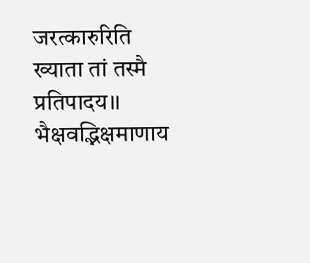जरत्कारुरिति ख्याता तां तस्मै प्रतिपादय।।
भैक्षवद्भिक्षमाणाय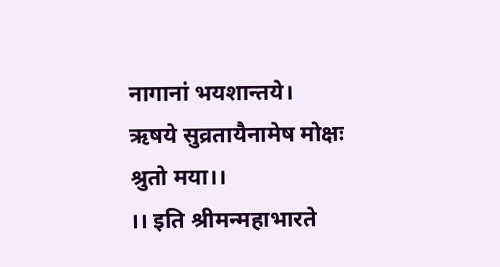नागानां भयशान्तये।
ऋषये सुव्रतायैनामेष मोक्षः श्रुतो मया।।
।। इति श्रीमन्महाभारते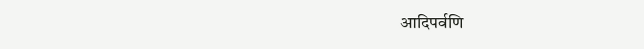आदिपर्वणि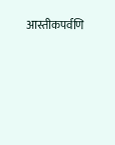आस्तीकपर्वणि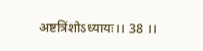अष्टत्रिंशोऽध्यायः।। 38 ।।